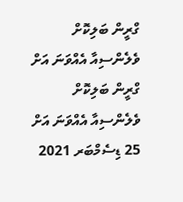ގްރީން ބަލިކޮށް ވެލެންސިއާ އެއްވަނަ އަށް
ގްރީން ބަލިކޮށް ވެލެންސިއާ އެއްވަނަ އަށް
25 ޑިސެމްބަރ 2021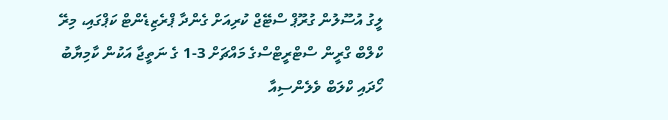ލީގު އުސޫލުން ގުރޫޕް ސްޓޭޖް ކުރިއަށް ގެންދާ ޕްރެޒިޑެންޓް ކަޕްގައި، މިރޭ ކްލްބް ގްރީން ސްޓްރީޓްސްގެ މައްޗަށް 3-1 ގެ ނަތީޖާ އަކުން ކާމިޔާބު ހޯދައި ކްލަބް ވެލެންސިއާ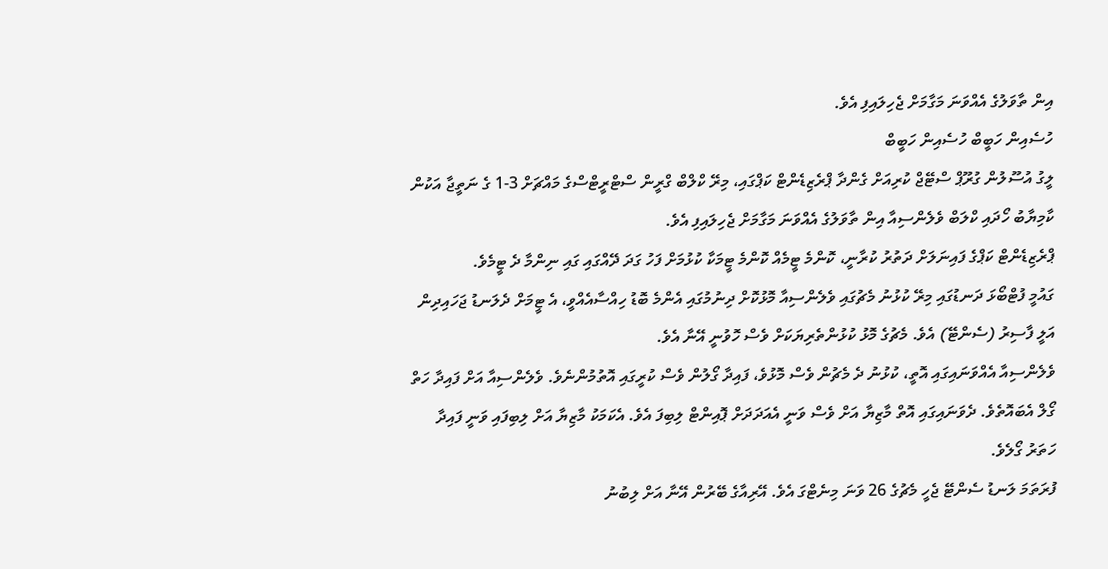އިން ތާވަލުގެ އެއްވަނަ މަގާމަށް ޖެހިލައިފި އެވެ.
ހުސެއިން ހަބީބް ހުސެއިން ހަބީބް
ލީގު އުސޫލުން ގުރޫޕް ސްޓޭޖް ކުރިއަށް ގެންދާ ޕްރެޒިޑެންޓް ކަޕްގައި، މިރޭ ކްލްބް ގްރީން ސްޓްރީޓްސްގެ މައްޗަށް 3-1 ގެ ނަތީޖާ އަކުން ކާމިޔާބު ހޯދައި ކްލަބް ވެލެންސިއާ އިން ތާވަލުގެ އެއްވަނަ މަގާމަށް ޖެހިލައިފި އެވެ.
ޕްރެޒިޑެންޓް ކަޕްގެ ފައިނަލަށް ދަތުރު ކުރާނީ، ކޮންމެ ޓީމެއް ކޮންމެ ޓީމަކާ ކުޅުމަށް ފަހު ގަދަ ދޭއްގައި ގައި ނިންމާ ދެ ޓީމެވެ.
ގައުމީ ފުޓްބޯޅަ ދަނޑުގައި މިރޭ ކުޅުނު މެޗުގައި ވެލެންސިއާ މޮޅުކޮށް ދިނުމުގައި އެންމެ ބޮޑު ހިއްސާއެއްވީ، އެ ޓީމަށް ދެލަނޑު ޖަހައިދިން އަލީ ފާސިރު (ސެންޓޭ) އެވެ. މެޗުގެ މޮޅު ކުޅުންތެރިޔަކަށް ވެސް ހޮވުނީ އޭނާ އެވެ.
ވެލެންސިއާ އެއްވަނައިގައި އޮތީ، ކުޅުނު ދެ މެޗުން ވެސް މޮޅުވެ، ފައިދާ ގޯލުން ވެސް ކުރީގައި އޮތުމުންނެވެ. ވެލެންސިއާ އަށް ފައިދާ ހަތް ގޯލް އެބައޮތެވެ. ދެވަނައިގައި އޮތް މާޒިޔާ އަށް ވެސް ވަނީ އެއަދަދަށް ޕޮއިންޓް ލިބިފަ އެވެ. އެކަމަކު މާޒިޔާ އަށް ލިބިފައި ވަނީ ފައިދާ ހަތަރު ގޯލެވެ.
ފުރަތަމަ ލަނޑު ސެންޓޭ ޖެހީ މެޗުގެ 26 ވަނަ މިނެޓްގަ އެވެ. އޭރިއާގެ ބޭރުން އޭނާ އަށް ލިބުނު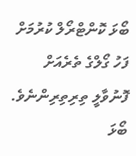ބޯޅަ ކޮންޓްރޯލް ކުރުމަށް ފަހު ގޯލްގެ ތެރެއަށް ފޮނުވާލީ ތިރިތިރިންނެވެ. ބޯޅަ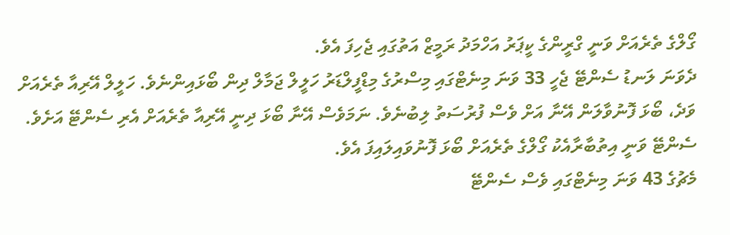ގޯލްގެ ތެރެއަށް ވަނީ ގްރީންގެ ކީޕަރު އަހްމަދު ރަމީޒް އަތުގައި ޖެހިފަ އެވެ.
ދެވަނަ ލަނޑު ސެންޓޭ ޖެހީ 33 ވަނަ މިނެޓްގައި މިސްރުގެ މިޑްފީލްޑަރު ހަލީލް ޖަމާލް ދިން ބޯޅައިންނެވެ. ހަލީލް އޭރިއާ ތެރެއަށް ވަދެ، ބޯޅަ ފޮނުވާލަން އޭނާ އަށް ވެސް ފުރުސަތު ލިބުނެވެ. ނަމަވެސް އޭނާ ބޯޅަ ދިނީ އޭރިއާ ތެރެއަށް އެރި ސެންޓޭ އަށެވެ. ސެންޓޭ ވަނީ އިތުބާރާއެކު ގޯލްގެ ތެރެއަށް ބޯޅަ ފޮނުވައިލައިފަ އެވެ.
މެޗުގެ 43 ވަނަ މިނެޓްގައި ވެސް ސެންޓޭ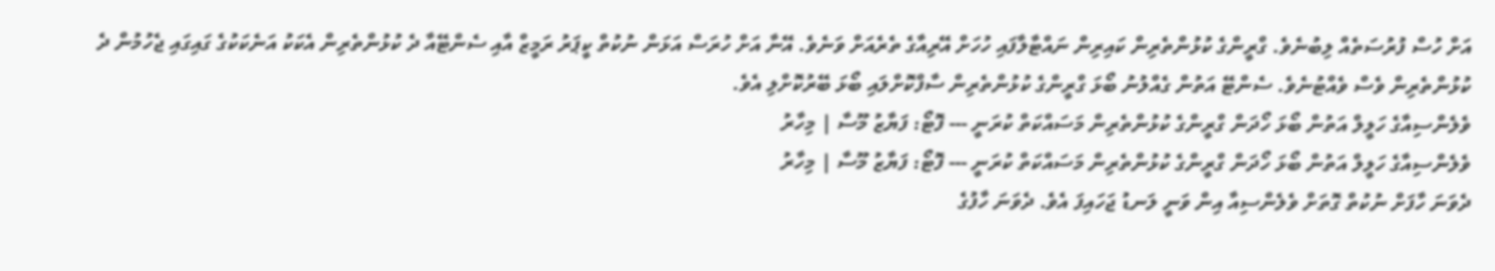އަށް ހުސް ފުރުސަތެއް ލިބުނެވެ. ގްރީންގެ ކުޅުންތެރިން ކައިރިން ނައްޓާލާފައި ހުހަށް އޭރިއާގެ ތެރެއަށް ވަނެވެ. އޭނާ އަށް ހުރަސް އަޅަން ނުކުތް ކީޕަރު ރަމީޒް އާއި ސެންޓޭއާ ދެ ކުޅުންތެރިން އެކަކު އަނެކަކުގެ ގައިގައި ޖެހުމުން ދެ ކުޅުންތެރިން ވެސް ވެއްޓުނެވެ. ސެންޓޭ އަތުން ގެއްލުނު ބޯޅަ ގްރީންގެ ކުޅުންތެރިން ސާފްކޮށްލައި ބޯޅަ ބޭރުކޮށްލި އެވެ.
ވެލެންސިއާގެ ހަލީލް އަތުން ބޯޅަ ހޯދަން ގްރީންގެ ކުޅުންތެރިން މަސައްކަތް ކުރަނީ --- ފޮޓޯ: ފަޔާޒު މޫސާ | މިހާރު
ވެލެންސިއާގެ ހަލީލް އަތުން ބޯޅަ ހޯދަން ގްރީންގެ ކުޅުންތެރިން މަސައްކަތް ކުރަނީ --- ފޮޓޯ: ފަޔާޒު މޫސާ | މިހާރު
ދެވަނަ ހާފަށް ނުކުތް ގޮތަށް ވެލެންސިއާ އިން ވަނީ ލަނޑު ޖަހައިފަ އެވެ. ދެވަނަ ހާފުގެ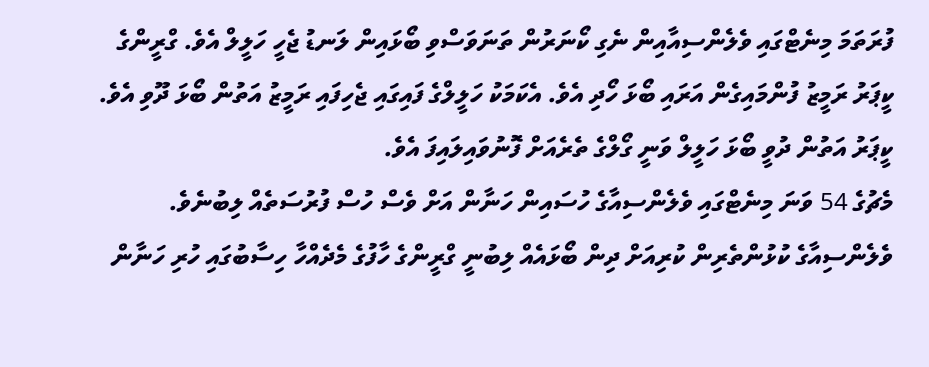ފުރަތަމަ މިނެޓްގައި ވެލެންސިއާއިން ނެގި ކޯނަރުން ތަނަވަސްވި ބޯޅައިން ލަނޑު ޖެހީ ހަލީލް އެވެ. ގްރީންގެ ކީޕަރު ރަމީޒު ފުންމައިގެން އަރައި ބޯޅަ ހޯދި އެވެ. އެކަމަކު ހަލީލްގެ ފައިގައި ޖެހިފައި ރަމީޒު އަތުން ބޯޅަ ދޫވި އެވެ. ކީޕަރު އަތުން ދުވީ ބޯޅަ ހަލީލް ވަނީ ގޯލްގެ ތެރެއަށް ފޮނުވައިލައިފަ އެވެ.
މެޗުގެ 54 ވަނަ މިނެޓްގައި ވެލެންސިއާގެ ހުސައިން ހަނާން އަށް ވެސް ހުސް ފުރުސަތެއް ލިބުނެވެ. ވެލެންސިއާގެ ކުޅުންތެރިން ކުރިއަށް ދިން ބޯޅައެއް ލިބުނީ ގްރީންގެ ހާފުގެ މެދެއްހާ ހިސާބުގައި ހުރި ހަނާން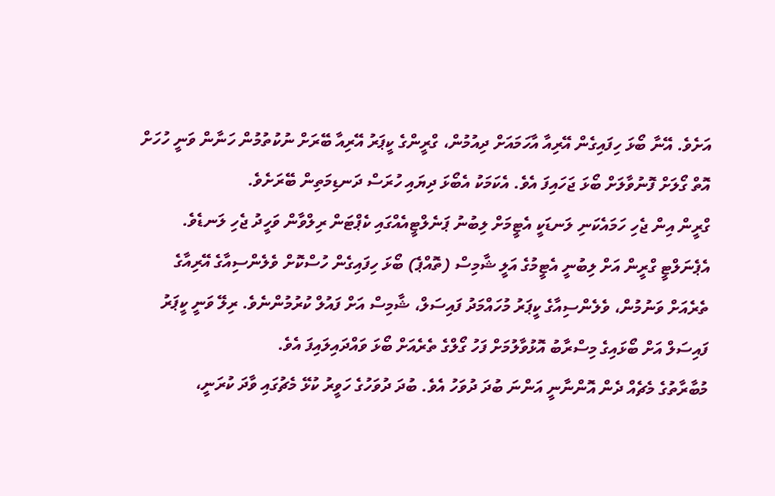އަށެވެ. އޭނާ ބޯޅަ ހިފައިގެން އޭރިއާ އާހަމައަށް ދިއުމުން، ގްރީންގެ ކީޕަރު އޭރިއާ ބޭރަށް ނުކުތުމުން ހަނާން ވަނީ ހުހަށް އޮތް ގޯލަށް ފޮނުވާލަށް ބޯޅަ ޖަހައިފަ އެވެ. އެކަމަކު އެބޯޅަ ދިޔައި ހުރަސް ދަނޑިމަތިން ބޭރަށެވެ.
ގްރީން އިން ޖެހި ހަމައެކަނި ލަނޑަކީ އެޓީމަށް ލިބުނު ޕަނެލްޓީއެއްގައި ކެޕްޓަން ރިލްވާން ވަހީދު ޖެހި ލަނޑެވެ. އެޕެނަލްޓީ ގްރީން އަށް ލިބުނީ އެޓީމުގެ އަލީ ޝާމިސް (ތޮއްޕެ) ބޯޅަ ހިފައިގެން ހުސްކޮށް ވެލެންސިއާގެ އޭރިއާގެ ތެރެއަށް ވަނުމުން، ވެލެންސިއާގެ ކީޕަރު މުހައްމަދު ފައިސަލް، ޝާމިސް އަށް ފައުލް ކުރުމުންނެވެ. ރިލޭ ވަނީ ކީޕަރު ފައިސަލް އަށް ބޯޅައިގެ މިސްރާބު އޮޅުވާލުމަށް ފަހު ގޯލްގެ ތެރެއަށް ބޯޅަ ވައްދައިލައިފަ އެވެ.
މުބާރާތުގެ މެޗެއް ދެން އޮންނާނީ އަންނަ ބުދަ ދުވަހު އެވެ. ބުދަ ދުވަހުގެ ހަވީރު ކުޅޭ މެޗުގައި ވާދަ ކުރަނީ،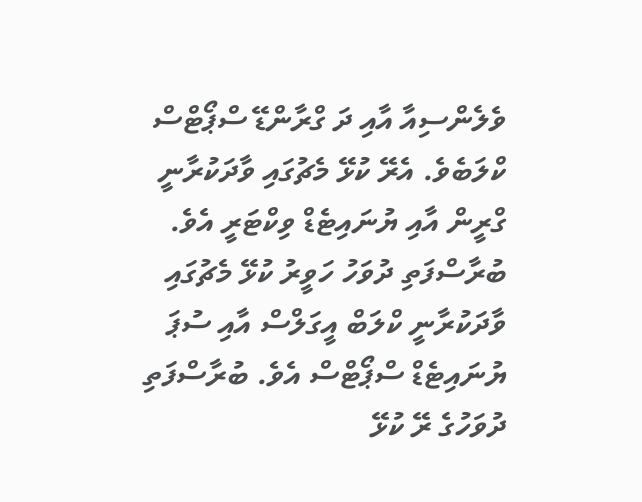ވެލެންސިއާ އާއި ދަ ގްރާންޑޭ ސްޕޯޓްސް ކްލަބެވެ. އެރޭ ކުޅޭ މެޗުގައި ވާދަކުރާނީ ގްރީން އާއި ޔުނައިޓެޑް ވިކްޓަރީ އެވެ. ބުރާސްފަތި ދުވަހު ހަވީރު ކުޅޭ މެޗުގައި ވާދަކުރާނީ ކްލަބް އީގަލްސް އާއި ސުޕަ ޔުނައިޓެޑް ސްޕޯޓްސް އެވެ. ބުރާސްފަތި ދުވަހުގެ ރޭ ކުޅޭ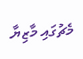މެޗުގައި މާޒިޔާ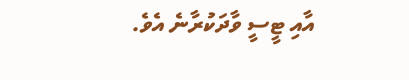އާއި ޓީސީ ވާދަކުރާނެ އެވެ.